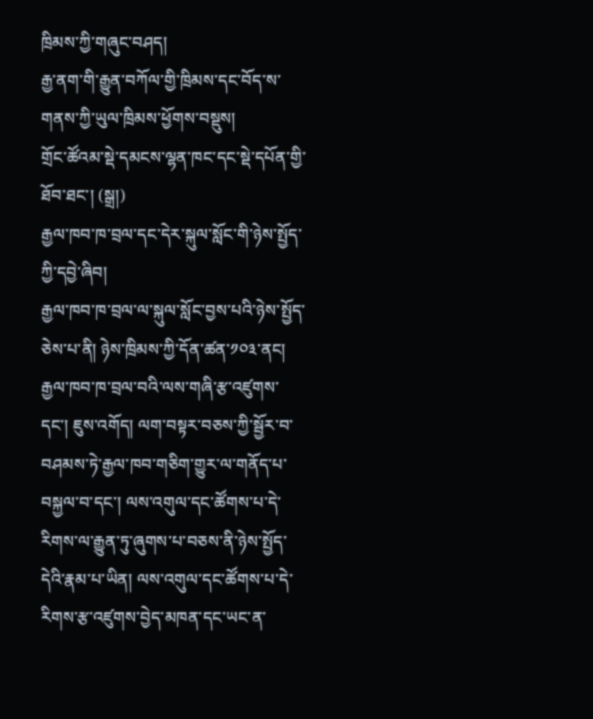ཁྲིམས་ཀྱི་གཞུང་བཤད།
རྒྱ་ནག་གི་རྒྱུན་བཀོལ་གྱི་ཁྲིམས་དང་བོད་ས་གནས་ཀྱི་ཡུལ་ཁྲིམས་ཕྱོགས་བསྡུས།
གྲོང་ཚོའམ་སྡེ་དམངས་ལྷན་ཁང་དང་སྡེ་དཔོན་གྱི་ཐོབ་ཐང་། (སྒྲ།)
རྒྱལ་ཁབ་ཁ་བྲལ་དང་དེར་སྐུལ་སློང་གི་ཉེས་སྤྱོད་ཀྱི་དབྱེ་ཞིབ།
རྒྱལ་ཁབ་ཁ་བྲལ་ལ་སྐུལ་སློང་བྱས་པའི་ཉེས་སྤྱོད་ཅེས་པ་ནི། ཉེས་ཁྲིམས་ཀྱི་དོན་ཚན་༡༠༣་ནང། རྒྱལ་ཁབ་ཁ་བྲལ་བའི་ལས་གཞི་རྩ་འཛུགས་དང་། ཇུས་འགོད། ལག་བསྟར་བཅས་ཀྱི་སྦྱོར་བ་བཤམས་ཏེ་རྒྱལ་ཁབ་གཅིག་གྱུར་ལ་གནོད་པ་བསྐྱལ་བ་དང་། ལས་འགུལ་དང་ཚོགས་པ་དེ་རིགས་ལ་རྒྱུན་ཏུ་ཞུགས་པ་བཅས་ནི་ཉེས་སྤྱོད་དེའི་རྣམ་པ་ཡིན། ལས་འགུལ་དང་ཚོགས་པ་དེ་རིགས་རྩ་འཛུགས་བྱེད་མཁན་དང་ཡང་ན་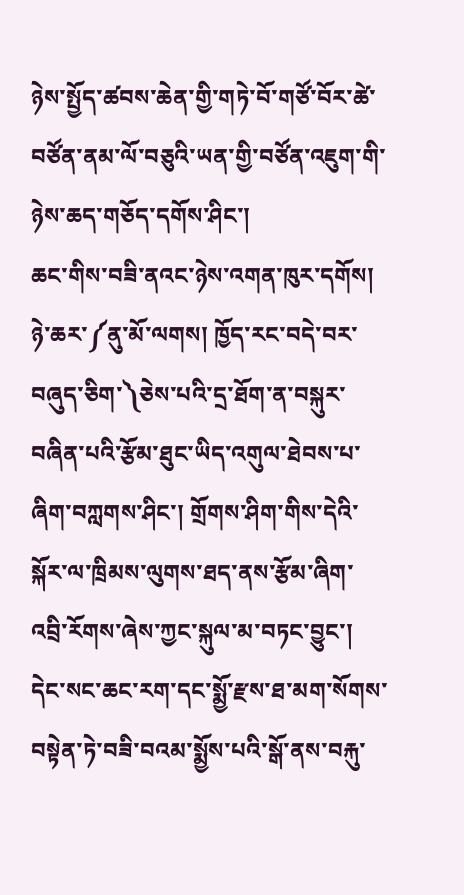ཉེས་སྤྱོད་ཚབས་ཆེན་གྱི་གཏེ་བོ་གཙོ་བོར་ཚེ་བཙོན་ནམ་ལོ་བཅུའི་ཡན་གྱི་བཙོན་འཇུག་གི་ཉེས་ཆད་གཅོད་དགོས་ཤིང་།
ཆང་གིས་བཟི་ནའང་ཉེས་འགན་ཁུར་དགོས།
ཉེ་ཆར་༼ནུ་མོ་ལགས། ཁྱོད་རང་བདེ་བར་བཞུད་ཅིག་༽ཅེས་པའི་དྲ་ཐོག་ན་བསྐུར་བཞིན་པའི་རྩོམ་ཐུང་ཡིད་འགུལ་ཐེབས་པ་ཞིག་བཀླགས་ཤིང་། གྲོགས་ཤིག་གིས་དེའི་སྐོར་ལ་ཁྲིམས་ལུགས་ཐད་ནས་རྩོམ་ཞིག་འབྲི་རོགས་ཞེས་ཀྱང་སྐུལ་མ་བཏང་བྱུང་།  དེང་སང་ཆང་རག་དང་སྨྱོ་རྫས་ཐ་མག་སོགས་བསྟེན་ཏེ་བཟི་བའམ་སྨྱོས་པའི་སྒོ་ནས་བརྐུ་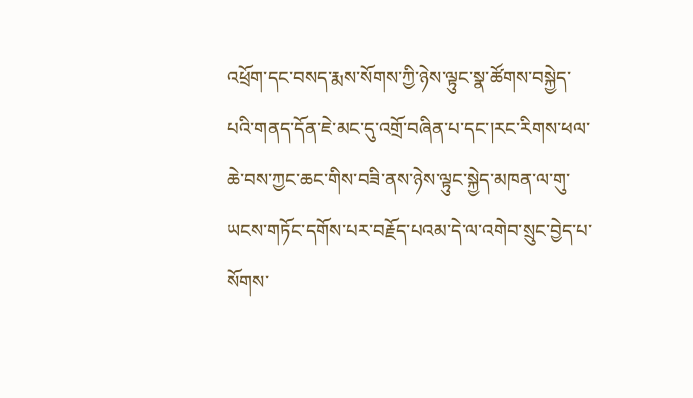འཕྲོག་དང་བསད་རྨས་སོགས་ཀྱི་ཉེས་ལྟུང་སྣ་ཚོགས་བསྐྱེད་པའི་གནད་དོན་ཇེ་མང་དུ་འགྲོ་བཞིན་པ་དང་།རང་རིགས་ཕལ་ཆེ་བས་ཀྱང་ཆང་གིས་བཟི་ནས་ཉེས་ལྟུང་སྐྱེད་མཁན་ལ་གུ་ཡངས་གཏོང་དགོས་པར་བརྗོད་པའམ་དེ་ལ་འགེབ་སྲུང་བྱེད་པ་སོགས་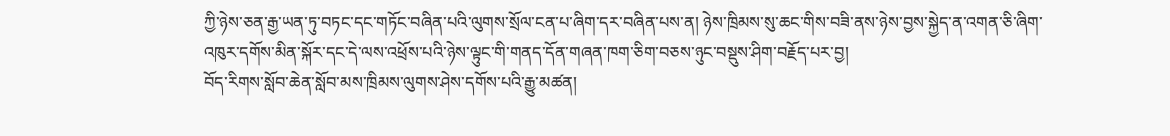ཀྱི་ཉེས་ཅན་རྒྱ་ཡན་ཏུ་བཏང་དང་གཏོང་བཞིན་པའི་ལུགས་སྲོལ་ངན་པ་ཞིག་དར་བཞིན་པས་ན། ཉེས་ཁྲིམས་སུ་ཆང་གིས་བཟི་ནས་ཉེས་བྱས་སྐྱེད་ན་འགན་ཅི་ཞིག་འཁུར་དགོས་མིན་སྐོར་དང་དེ་ལས་འཕྲོས་པའི་ཉེས་ལྟུང་གི་གནད་དོན་གཞན་ཁག་ཅིག་བཅས་ཉུང་བསྡུས་ཤིག་བརྗོད་པར་བྱ།
བོད་རིགས་སློབ་ཆེན་སློབ་མས་ཁྲིམས་ལུགས་ཤེས་དགོས་པའི་རྒྱུ་མཚན།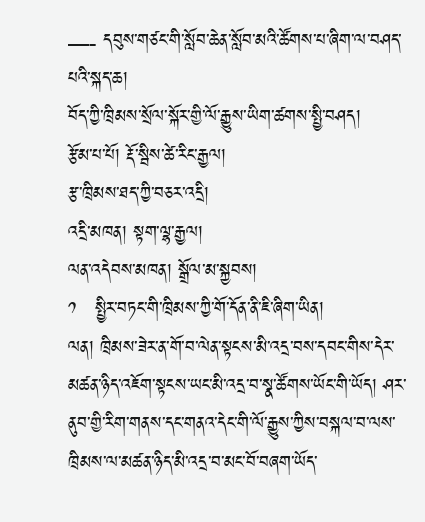—- དབུས་གཙང་གི་སློབ་ཆེན་སློབ་མའི་ཚོགས་པ་ཞིག་ལ་བཤད་པའི་སྐད་ཆ།
བོད་ཀྱི་ཁྲིམས་སྲོལ་སྐོར་གྱི་ལོ་རྒྱུས་ཡིག་ཚགས་སྤྱི་བཤད།
རྩོམ་པ་པོ། རྡོ་སྦིས་ཚེ་རིང་རྒྱལ།
རྩ་ཁྲིམས་ཐད་ཀྱི་བཅར་འདྲི།
འདྲི་མཁན། སྟག་ལྷ་རྒྱལ།
ལན་འདེབས་མཁན། སྒྲོལ་མ་སྐྱབས།
༡   སྤྱིར་བཏང་གི་ཁྲིམས་ཀྱི་གོ་དོན་ནི་ཇི་ཞིག་ཡིན།
ལན། ཁྲིམས་ཟེར་ན་གོ་བ་ལེན་སྟངས་མི་འདྲ་བས་དབང་གིས་དེར་མཚན་ཉིད་འཇོག་སྟངས་ཡང་མི་འདྲ་བ་སྣ་ཚོགས་ཡོང་གི་ཡོད། ཤར་ནུབ་གྱི་རིག་གནས་དང་གནའ་དེང་གི་ལོ་རྒྱུས་ཀྱིས་བསྐལ་བ་ལས་ཁྲིམས་ལ་མཚན་ཉིད་མི་འདྲ་བ་མང་བོ་བཞག་ཡོད་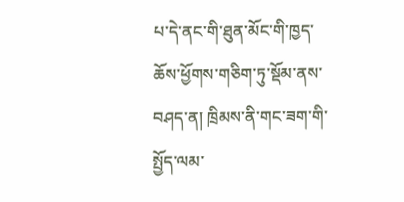པ་དེ་ནང་གི་ཐུན་མོང་གི་ཁྱད་ཆོས་ཕྱོགས་གཅིག་ཏུ་སྡོམ་ནས་བཤད་ན། ཁྲིམས་ནི་གང་ཟག་གི་སྤྱོད་ལམ་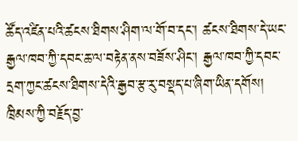ཚོད་འཛིན་པའི་ཚངས་ཐིགས་ཤིག་ལ་གོ་བ་དང་། ཚངས་ཐིགས་དེ་ཡང་རྒྱལ་ཁབ་ཀྱི་དབང་ཆ་ལ་བརྟེན་ནས་བཟོས་ཤིང་། རྒྱལ་ཁབ་ཀྱི་དབང་དྲག་ཀྱང་ཚངས་ཐིགས་དེའི་རྒྱབ་རྩ་རུ་བསྡད་པ་ཞིག་ཡིན་དགོས། ཁྲིམས་ཀྱི་བརྗོད་བྱ་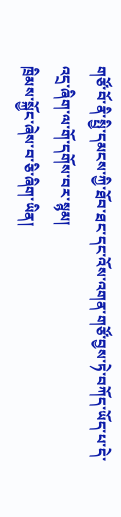གཙོ་བོ་ནི་སྤྱི་དམངས་ཀྱི་ཐོབ་ཐང་དང་འོས་འགན་གཙོ་བྱས་ཏེ་བཀོད་ཡོད་པ་དེ་འདྲ་ཞིག་ལ་གོ་དགོས་བར་སྙམ།
ཁྲིམས་སྐྱོང་ཞེས་བ་ཅི་ཞིག་ཡིན།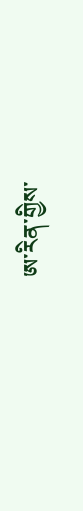ཨ་རིན་གྱིས་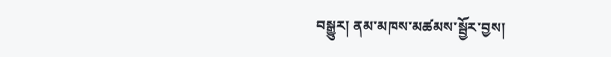བསྒྱུར། ནམ་མཁས་མཚམས་སྦྱོར་བྱས།